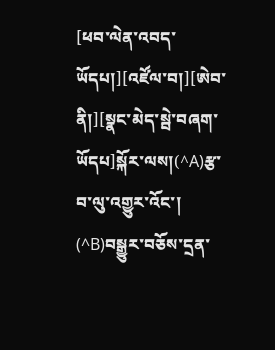[ཕབ་ལེན་འབད་ཡོདཔ།][འཛོལ་བ།][ཨེབ་ནི།][སྣང་མེད་སྦེ་བཞག་ཡོདཔ]སྐོར་ལས།(^A)རྩ་བ་ལུ་འགྱུར་འོང་། (^B)བསྒྱུར་བཅོས་དྲན་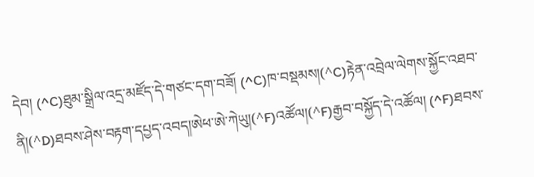དེབ། (^C)ཐུམ་སྒྲིལ་འདྲ་མཛོད་དེ་གཙང་དག་བཟོ། (^C)ཁ་བསྡམས།(^C)རྟེན་འབྲེལ་ལེགས་སྐྱོང་འཐབ་ནི།(^D)ཐབས་ཤེས་བརྟག་དཔྱད་འབད།ཨེཕ་ཨེ་ཀེཡུ།(^F)འཚོལ།(^F)རྒྱབ་བསྐྱོད་དེ་འཚོལ། (^F)ཐབས་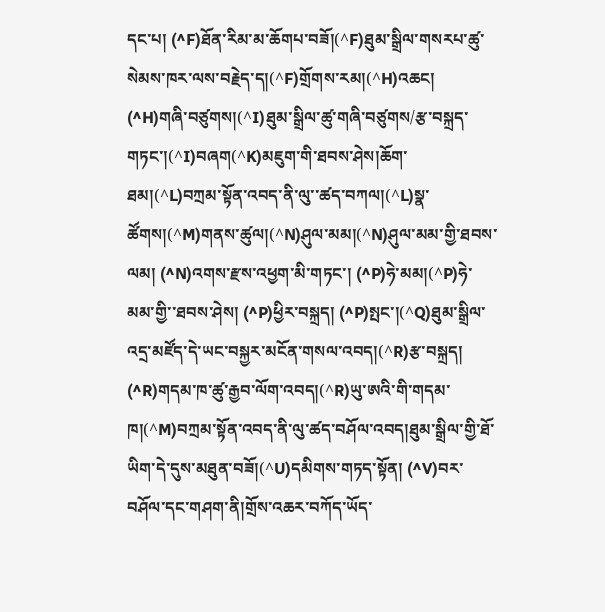དང་པ། (^F)ཐོན་རིམ་མ་ཆོགཔ་བཟོ།(^F)ཐུམ་སྒྲིལ་གསརཔ་ཚུ་སེམས་ཁར་ལས་བརྗེད་ད།(^F)གྲོགས་རམ།(^H)འཆང། (^H)གཞི་བཙུགས།(^I)ཐུམ་སྒྲིལ་ཚུ་གཞི་བཙུགས/རྩ་བསྐྲད་གཏང་།(^I)བཞག(^K)མཇུག་གི་ཐབས་ཤེས།ཆོག་ཐམ།(^L)བཀྲམ་སྟོན་འབད་ནི་ལུ་་ཚད་བཀལ།(^L)སྣ་ཚོགས།(^M)གནས་ཚུལ།(^N)ཤུལ་མམ།(^N)ཤུལ་མམ་གྱི་ཐབས་ལམ། (^N)འགས་རྫས་འཕྱག་མི་གཏང་། (^P)ཧེ་མམ།(^P)ཧེ་མམ་གྱི་་ཐབས་ཤེས། (^P)ཕྱིར་བསྐྲད། (^P)སྤང་།(^Q)ཐུམ་སྒྲིལ་འདྲ་མཛོད་དེ་ཡང་བསྐྱར་མངོན་གསལ་འབད།(^R)རྩ་བསྐྲད། (^R)གདམ་ཁ་ཚུ་རྒྱབ་ལོག་འབད།(^R)ཡུ་ཨའི་གི་གདམ་ཁ།(^M)བཀྲམ་སྟོན་འབད་ནི་ལུ་ཚད་བཤོལ་འབད།ཐུམ་སྒྲིལ་གྱི་ཐོ་ཡིག་དེ་དུས་མཐུན་བཟོ།(^U)དམིགས་གཏད་སྟོན། (^V)བར་བཤོལ་དང་གཤག་ནི།གྲོས་འཆར་བཀོད་ཡོད་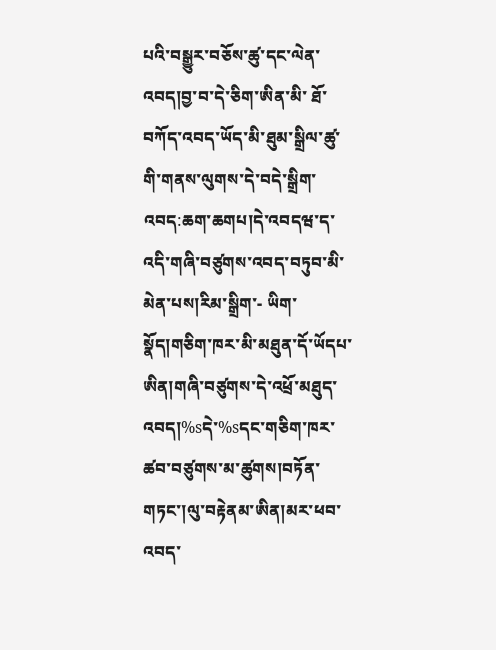པའི་བསྒྱུར་བཅོས་ཚུ་དང་ལེན་འབད།བྱ་བ་དེ་ཅིག་ཨིན་མི་ ཐོ་བཀོད་འབད་ཡོད་མི་ཐུམ་སྒྲིལ་ཚུ་གི་གནས་ལུགས་དེ་བདེ་སྒྲིག་འབད:ཆག་ཆགཔ།དེ་འབདཝ་ད་ འདི་གཞི་བཙུགས་འབད་བཏུབ་མི་མེན་པས།རིམ་སྒྲིག་- ཡིག་སྣོད།གཅིག་ཁར་མི་མཐུན་དོ་ཡོདཔ་ཨིན།གཞི་བཙུགས་དེ་འཕྲོ་མཐུད་འབད།%sདེ་%sདང་གཅིག་ཁར་ཚབ་བཙུགས་མ་ཚུགས།བཏོན་གཏང་།ལུ་བརྟེནམ་ཨིན།མར་ཕབ་འབད་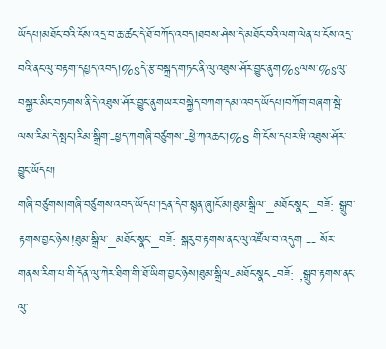ཡོདཔ།མཐོང་བའི་ངོས་འདྲ་བ་ཆ་ཚང་དེ་ཐོ་བཀོད་འབད།ཐབས་ཤེས་དེ་མཐོང་བའི་ལག་ལེན་པ་ངོས་འདྲ་བའི་ནང་ལུ་བརྟག་དཔྱད་འབད།%sདེ་རྩ་བསྐྲད་གཏང་ནི་ལུ་འཐུས་ཤོར་བྱུང་ནུག%sལས་%sལུ་བསྐྱར་མིང་བཏགས་ནི་དེ་འཐུས་ཤོར་བྱུང་ནུགཡར་བསྐྱེད་བཀག་དམ་འབད་ཡོདཔ།བཀོག་བཞག་སྦེ་ལས་རིམ་དེ་སྤང་།རིམ་སྒྲིག་-ཕྱད་ཀགཞི་བཙུགས་-ཕྱེ་ཀའཆང་།%s གི་ངོས་དཔར་ཝི་འཐུས་ཤོར་བྱུང་ཡོདཔ།
གཞི་བཙུགས།གཞི་བཙུགས་འབད་ཡོདཔ་།དྲན་དེབ་སྙན་ཞུ།ངོ་མ།ཐུམ་སྒྲིལ་_མཐོང་སྣང་_བཟོ: སྒྲུབ་རྟགས་བྱང་ཉེས!ཐུམ་སྒྲིལ་_མཐོང་སྣང་_བཟོ: སྒརུབ་རྟགས་ནང་ལུ་འཛོལ་བ་འདུག -- སོར་གནས་རིག་པ་གི་དོན་ལུ་ཀེར་ཐིག་གི་ཐོ་ཡིག་བྱང་ཉེས།ཐུམ་སྒྲིལ-མཐོང་སྣང-བཟོ: ,སྒྲུབ་རྟགས་ནང་ལུ་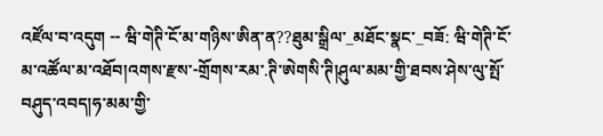འཛོལ་བ་འདུག -- ཝི་གེཊི་ངོ་མ་གཉིས་ཨིན་ན??ཐུམ་སྒྲིལ་_མཐོང་སྣང་_བཟོ: ཝི་གེཊི་ངོ་མ་འཚོལ་མ་འཐོབ།འགས་རྫས་-གྲོགས་རམ་.ཊི་ཨེགསི་ཊི།ཤུལ་མམ་གྱི་ཐབས་ཤེས་ལུ་སྤོ་བཤུད་འབད།ཧ་མམ་གྱི་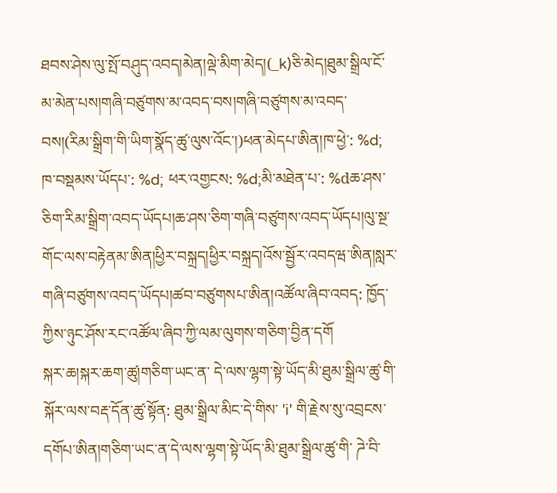ཐབས་ཤེས་ལུ་སྤོ་བཤུད་འབད།མེན།ལྡེ་མིག་མེད།(_k)ཅི་མེད།ཐུམ་སྒྲིལ་ངོ་མ་མེན་པས།གཞི་བཙུགས་མ་འབད་བས།གཞི་བཙུགས་མ་འབད་བས།(རིམ་སྒྲིག་གི་ཡིག་སྣོད་ཚུ་ལུས་འོང་།)ཕན་མེདཔ་ཨིན།ཁ་ཕྱེ་: %d; ཁ་བསྡམས་ཡོདཔ་: %d; ཕར་འགྱངས: %d;མི་མཐེན་པ་: %dཆ་ཤས་ཅིག་རིམ་སྒྲིག་འབད་ཡོདཔ།ཆ་ཤས་ཅིག་གཞི་བཙུགས་འབད་ཡོདཔ།ལུ་སྔ་གོང་ལས་བརྟེནམ་ཨིན།ཕྱིར་བསྐྲད།ཕྱིར་བསྐྲད།འོས་སྦྱོར་འབདཝ་ཨིན།སླར་གཞི་བཙུགས་འབད་ཡོདཔ།ཚབ་བཙུགསཔ་ཨིན།འཚོལ་ཞིབ་འབད: ཁྱོད་ཀྱིས་ཉུང་ཤོས་རང་འཚོལ་ཞིབ་ཀྱི་ལམ་ལུགས་གཅིག་བྱིན་དགོ
སྐར་ཆ།སྐར་ཆག་ཚུ།གཅིག་ཡང་ན་ དེ་ལས་ལྷག་སྟེ་ཡོད་མི་ཐུམ་སྒྲིལ་ཚུ་གི་སྐོར་ལས་བརྡ་དོན་ཚུ་སྟོན: ཐུམ་སྒྲིལ་མིང་དེ་གིས་ 'i' གི་རྗེས་སུ་འབྲངས་དགོཔ་ཨིན།གཅིག་ཡང་ན་དེ་ལས་ལྷག་སྟེ་ཡོད་མི་ཐུམ་སྒྲིལ་ཚུ་གི་ ཌེ་བི་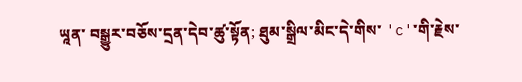ཡཱན་ བསྒྱུར་བཅོས་དྲན་དེབ་ཚུ་སྟོན; ཐུམ་སྒྲིལ་མིང་དེ་གིས་ 'c'་གི་རྗེས་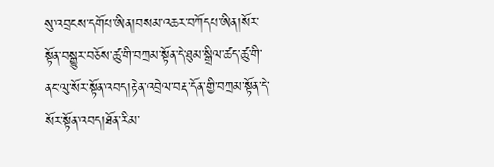སུ་འབྲངས་དགོཔ་ཨིན།བསམ་འཆར་བཀོདཔ་ཨིན།སོར་སྟོན་བསྒྱུར་བཅོས་ཚུ་གི་བཀྲམ་སྟོན་དེ་ཐུམ་སྒྲིལ་ཚད་ཚུ་གི་ནང་ལུ་སོར་སྟོན་འབད།རྟེན་འབྲེལ་བརྡ་དོན་གྱི་བཀྲམ་སྟོན་དེ་སོར་སྟོན་འབད།ཐོན་རིམ་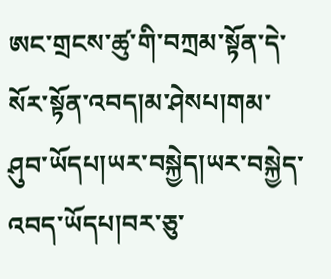ཨང་གྲངས་ཚུ་གི་བཀྲམ་སྟོན་དེ་སོར་སྟོན་འབད།མ་ཤེསཔ།གམ་ཤུབ་ཡོདཔ།ཡར་བསྐྱེད།ཡར་བསྐྱེད་འབད་ཡོདཔ།བར་ཅུ་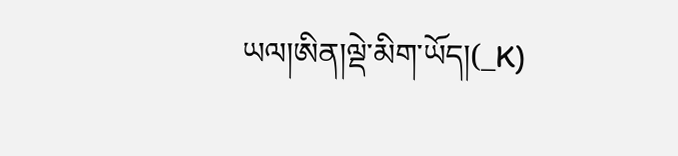ཡལ།ཨིན།ལྡེ་མིག་ཡོད།(_K)